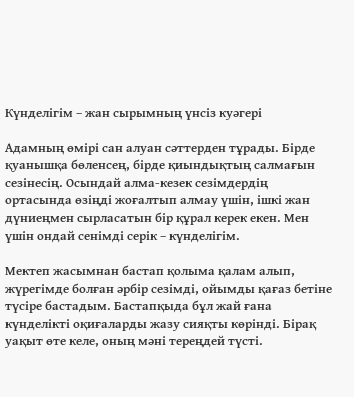Күнделігім – жан сырымның үнсіз куәгері

Адамның өмірі сан алуан сәттерден тұрады. Бірде қуанышқа бөленсең, бірде қиындықтың салмағын сезінесің. Осындай алма-кезек сезімдердің ортасында өзіңді жоғалтып алмау үшін, ішкі жан дүниеңмен сырласатын бір құрал керек екен. Мен үшін ондай сенімді серік – күнделігім.

Мектеп жасымнан бастап қолыма қалам алып, жүрегімде болған әрбір сезімді, ойымды қағаз бетіне түсіре бастадым. Бастапқыда бұл жай ғана күнделікті оқиғаларды жазу сияқты көрінді. Бірақ уақыт өте келе, оның мәні тереңдей түсті.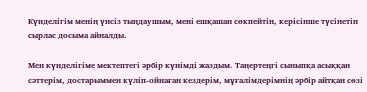Күнделігім менің үнсіз тыңдаушым, мені ешқашан сөкпейтін, керісінше түсінетін сырлас досыма айналды.

Мен күнделігіме мектептегі әрбір күнімді жаздым. Таңертеңгі сыныпқа асыққан сәттерім, достарыммен күліп-ойнаған кездерім, мұғалімдерімнің әрбір айтқан сөзі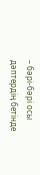– бәрі-бәрі осы дәптердің бетінде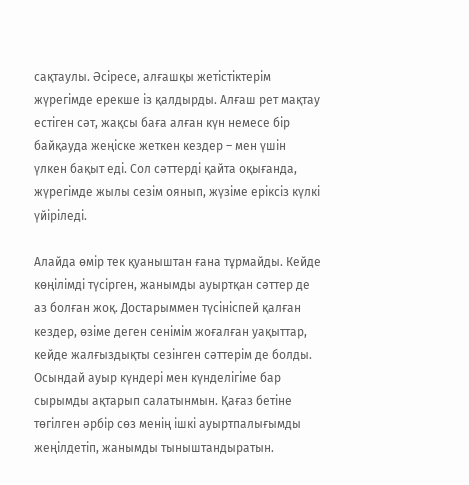сақтаулы. Әсіресе, алғашқы жетістіктерім жүрегімде ерекше із қалдырды. Алғаш рет мақтау естіген сәт, жақсы баға алған күн немесе бір байқауда жеңіске жеткен кездер – мен үшін үлкен бақыт еді. Сол сәттерді қайта оқығанда, жүрегімде жылы сезім оянып, жүзіме еріксіз күлкі үйіріледі.

Алайда өмір тек қуаныштан ғана тұрмайды. Кейде көңілімді түсірген, жанымды ауыртқан сәттер де аз болған жоқ. Достарыммен түсініспей қалған кездер, өзіме деген сенімім жоғалған уақыттар, кейде жалғыздықты сезінген сәттерім де болды. Осындай ауыр күндері мен күнделігіме бар сырымды ақтарып салатынмын. Қағаз бетіне төгілген әрбір сөз менің ішкі ауыртпалығымды жеңілдетіп, жанымды тыныштандыратын.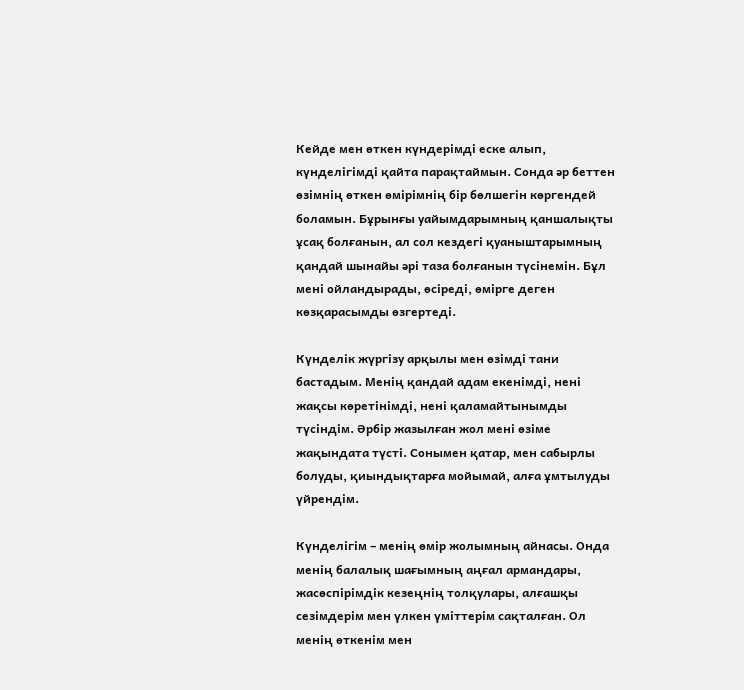Кейде мен өткен күндерімді еске алып, күнделігімді қайта парақтаймын. Сонда әр беттен өзімнің өткен өмірімнің бір бөлшегін көргендей боламын. Бұрынғы уайымдарымның қаншалықты ұсақ болғанын, ал сол кездегі қуаныштарымның қандай шынайы әрі таза болғанын түсінемін. Бұл мені ойландырады, өсіреді, өмірге деген көзқарасымды өзгертеді.

Күнделік жүргізу арқылы мен өзімді тани бастадым. Менің қандай адам екенімді, нені жақсы көретінімді, нені қаламайтынымды түсіндім. Әрбір жазылған жол мені өзіме жақындата түсті. Сонымен қатар, мен сабырлы болуды, қиындықтарға мойымай, алға ұмтылуды үйрендім.

Күнделігім – менің өмір жолымның айнасы. Онда менің балалық шағымның аңғал армандары, жасөспірімдік кезеңнің толқулары, алғашқы сезімдерім мен үлкен үміттерім сақталған. Ол менің өткенім мен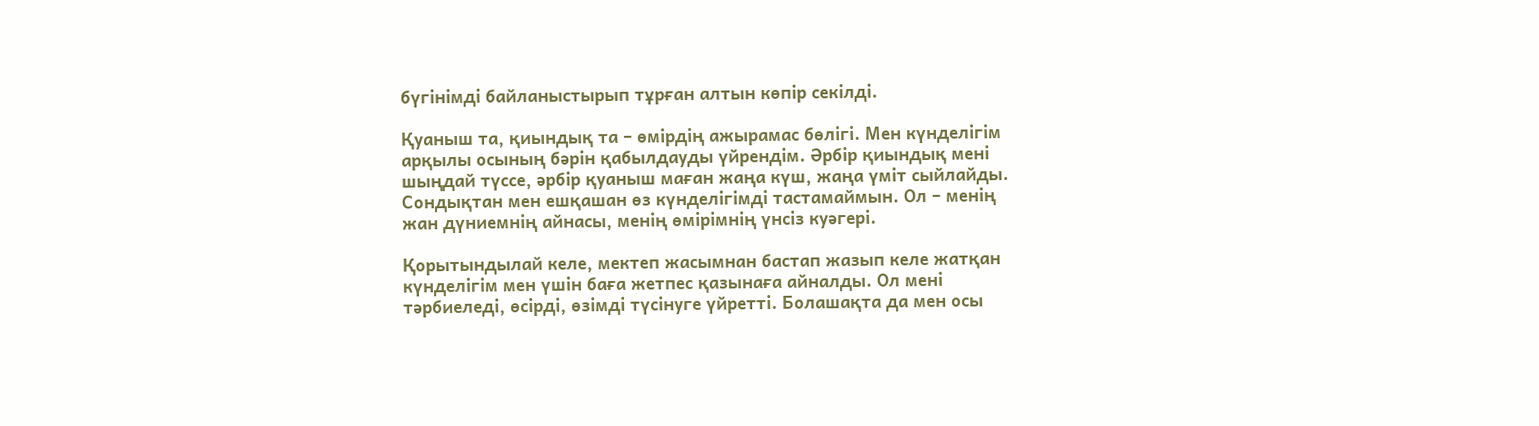бүгінімді байланыстырып тұрған алтын көпір секілді.

Қуаныш та, қиындық та – өмірдің ажырамас бөлігі. Мен күнделігім арқылы осының бәрін қабылдауды үйрендім. Әрбір қиындық мені шыңдай түссе, әрбір қуаныш маған жаңа күш, жаңа үміт сыйлайды. Сондықтан мен ешқашан өз күнделігімді тастамаймын. Ол – менің жан дүниемнің айнасы, менің өмірімнің үнсіз куәгері.

Қорытындылай келе, мектеп жасымнан бастап жазып келе жатқан күнделігім мен үшін баға жетпес қазынаға айналды. Ол мені тәрбиеледі, өсірді, өзімді түсінуге үйретті. Болашақта да мен осы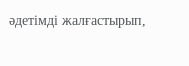әдетімді жалғастырып,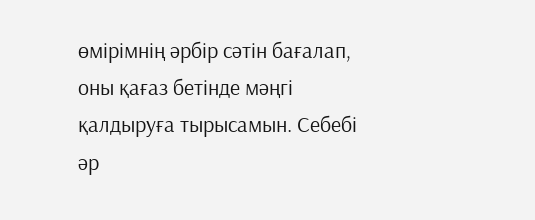өмірімнің әрбір сәтін бағалап, оны қағаз бетінде мәңгі қалдыруға тырысамын. Себебі әр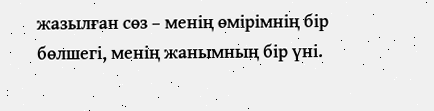жазылған сөз – менің өмірімнің бір бөлшегі, менің жанымның бір үні.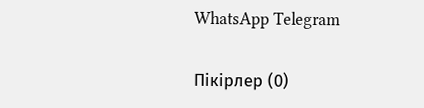WhatsApp Telegram

Пікірлер (0)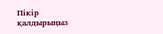Пікір қалдырыңыз